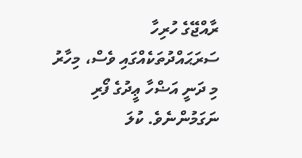ރާއްޖޭގެ ހުރިހާ ސަރަޙައްދުތަކެއްގައި ވެސް، މިހާރު މި ދަނީ އަޟްހާ ޢީދުގެ ފޯރި ނަގަމުންނެވެ. ކުލަ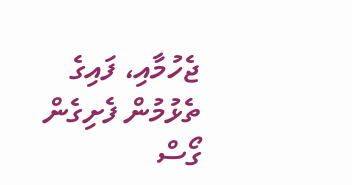ޖެހުމާއި، ފައިގެ ތެޅުމުން ފެށިގެން ގޯސް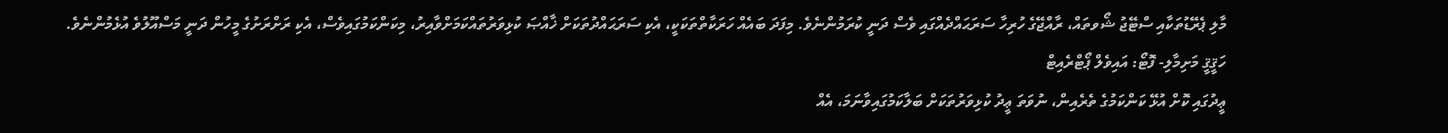މާލި ޕެރޭޑުތަކާއި ސްޓޭޖު ޝޯވތައް، ރާއްޖޭގެ ހުރިހާ ސަރަޙައްދެއްގައި ވެސް ދަނީ ކުރަމުންނެވެ. މިފަދަ ބައެއް ހަރަކާތްތަކަކީ، އެކި ސަރަޙައްދުތަކަށް ޚާއްޞަ ކުޅިވަރުތައްކަމަށްވާއިރު، މިކަންކަމުގައިވެސް، އެކި ރަށްރަށުގެ މީހުން ދަނީ މަސްއޫލުވެ އުޅެމުންނެވެ.
ހަޤީޤީ މަށިމާލި- ފޮޓޯ: އައިވެލް ޕޯޓްރެއިޓް
ޢީދުގައި ކޮށް އުޅޭ ކަންކަމުގެ ތެރެއިން، ނުވަތަ ޢީދު ކުޅިވަރުތަކަށް ބަލާކަމުގައިވާނަމަ، އެއް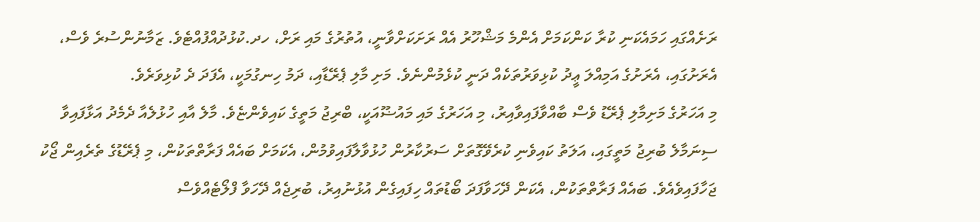ރަށެއްގައި ހަމައެކަނި ކުރާ ކަންކަމަށް އެންމެ މަޝްހޫރު އެއް ރަށަކަށްވާނީ، އުތުރުގެ މައި ރަށް، ހދ.ކުޅުދުއްފުއްޓެވެ. ޒަމާނުންސުރެ ވެސް، އެރަށުގައި، އެރަށުގެ އަމިއްލަ ޢީދު ކުޅިވަރުތަކެއް ދަނީ ކުޅެމުންނެވެ. މަށި މާލި ޕެރޭޑާއި، ދަމު ހިނގުމަކީ، އެފަދަ ދެ ކުޅިވަރެވެ.
މި އަހަރުގެ މަށިމާލި ޕެރޭޑު ވެސް ބާއްވާފައިވާއިރު، މި އަހަރުގެ މައި މައުޟޫއަކީ، ބްރިޖު މަތީގެ ކައިވެންޏެވެ. މާލެ އާއި ހުޅުލެއާ ދެމެދު އަޅާފައިވާ ސިނަމާލެ ބުރިޖު މަތީގައި، އަލަތު ކައިވެނި ކުރެވޭގޮތަށް ސަރުކާރުން ހުޅުވާލާފައިވުމުން، އެކަމަށް ބައެއް ފަރާތްތަކުން، މި ޕެރޭޑުގެ ތެރެއިން ޖޯކު ޖަހާފައިވެއެވެ. ބައެއް ފަރާތްތަކުން، އެކަން ދޭހަވާފަދަ ބޯޑުތައް ހިފައިގެން އުޅުނުއިރު، ބުރިޖެއް ދޭހަވާ ފްލޯޓެއްވެސް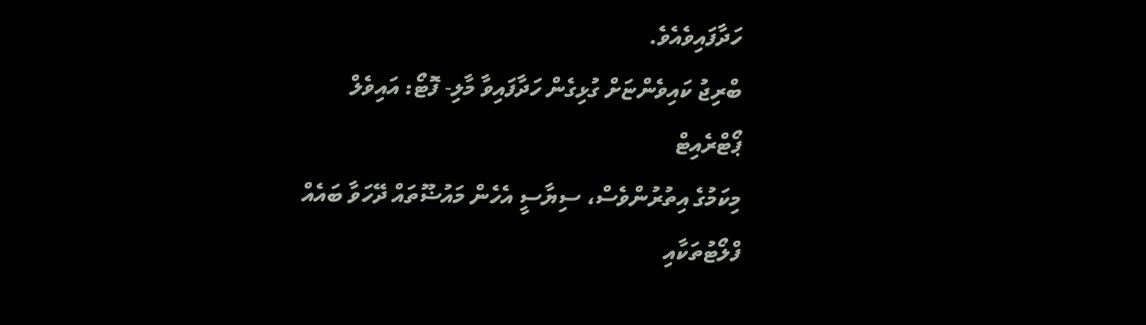ހަދާފައިވެއެވެ.
ބްރިޖު ކައިވެންޏަށް ގުޅިގެން ހަދާފައިވާ މާލި- ފޮޓޯ: އައިވެލް ޕޯޓްރެއިޓް
މިކަމުގެ އިތުރުންވެސް، ސިޔާސީ އެހެން މައުޟޫތައް ދޭހަވާ ބައެއް ފްލޯޓުތަކާއި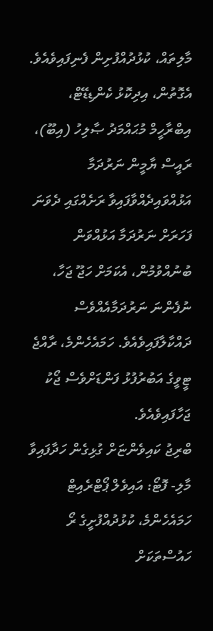މާލިތައް، ކުޅުދުއްފުށިން ފެނިފައިވެއެވެ. އެގޮތުން، އިދިކޮޅު ކެންޑިޑޭޓް، އިބްރާހީމް މުޙައްމަދު ޞާލިހު (އިބޫ)، ރައީސް ޔާމީން ނަރުދަމާ އަޅުއްވައިދެއްވާފައިވާ ރަށެއްގައި ދެވަނަ ފަހަރަށް ނަރުދަމާ އަޅުއްވަން ބުނުއްވުމުން، އެކަމަށް ހަޖޫ ޖަހާ، ނުފެންނަ ނަރުދަމާއެއްވެސް ދައްކާލާފައިވެއެވެ. ހަމައެހެންމެ، ރާއްޖެ ޓީވީގެ އަބުރުފުޅު ފަންޑަށްވެސް ޖޯކު ޖަހާފައިވެއެވެ.
ބްރިޖު ކައިވެންޏަށް ގުޅިގެން ހަދާފައިވާ މާލި- ފޮޓޯ: އައިވެލް ޕޯޓްރެއިޓް
ހަމައެހެންމެ، ކުޅުދުއްފުށީގެ ރޯ ހައުސްތަކަށް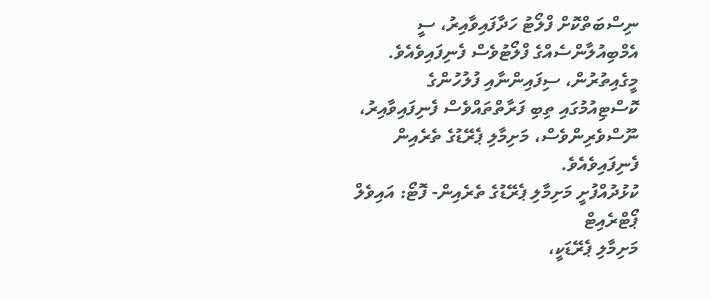ނިސްބަތްކޮށް ފްލޯޓު ހަދާފައިވާއިރު، ސީ އެމްބިއުލާންސެއްގެ ފްލޯޓުވެސް ފެނިފައިވެއެވެ. މީގެއިތުރުން، ސިފައިންނާއި ފުލުހުންގެ ކޮސްޓިއުމުގައި ތިބި ފަރާތްތައްވެސް ފެނިފައިވާއިރު، ނޫސްވެރިންވެސް، މަށިމާލި ޕެރޭޑުގެ ތެރެއިން ފެނިފައިވެއެވެ.
ކުޅުދުއްފުށީ މަށިމާލި ޕެރޭޑުގެ ތެރެއިން- ފޮޓޯ: އައިވެލް ޕޯޓްރެއިޓް
މަށިމާލި ޕެރޭޑަކީ،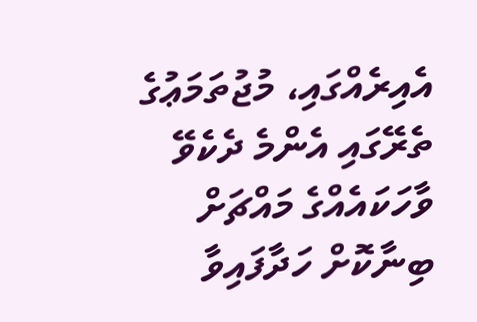އެއިރެއްގައި، މުޖުތަމަޢުގެ ތެރޭގައި އެންމެ ދެކެވޭ ވާހަކައެއްގެ މައްޗަށް ބިނާކޮށް ހަދާފައިވާ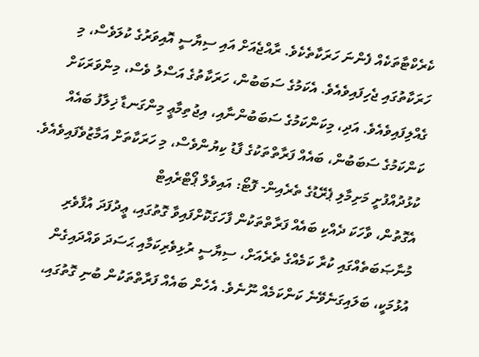ކެރެކްޓާތަކެއް ފެންނަ ހަރަކާތެކެވެ. ރާއްޖެއަށް އައި ސިޔާސީ އޮއިވަރުގެ ކުލަވެސް، މި ހަރަކާތުގައި ޖެހިފައިވެއެވެ. އެކަމުގެ ސަބަބުން، ހަރަކާތުގެ އަސްލު ވެސް، މިންވަރަކަށް ގެއްލިފައިވެއެވެ. އަދި، މިކަންކަމުގެ ސަބަބުންނާއި، އިޖުތިމާޢީ މިންގަނޑާ ޚިލާފު ބައެއް ކަންކަމުގެ ސަބަބުން، ބައެއް ފަރާތްތަކުގެ ފާޑު ކިޔުންވެސް، މި ހަރަކާތަށް އަމާޒުވެފައިވެއެވެ.
ކުޅުދުއްފުށީ މަށިމާލި ޕެރޭޑުގެ ތެރެއިން- ފޮޓޯ: އައިވެލް ޕޯޓްރެއިޓް
އެގޮތުން، ވާހަކަ ދެއްކި ބައެއް ފަރާތްތަކުން ފާހަގަކޮށްފައިވާ ގޮތުގައި، ޢީދުފަދަ އުފާވެރި މުނާޞަބަތެއްގައި ކުރާ ކަމެއްގެ ތެރެއަށް، ސިޔާސީ ރުޅިވެރިކަމާއި ޙަސަދަ ވައްދައިގެން އުޅުމަކީ، ބަލައިގަނެވޭނެ ކަންކަމެއް ނޫނެވެ. އެހެން ބައެއް ފަރާތްތަކުން ބުނި ގޮތުގައި،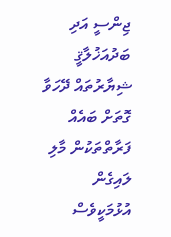ޖިންސީ އަދި ބަދުއަޚުލާޤީ ޝިޔާރުތައް ދޭހަވާ ގޮތަށް ބައެއް ފަރާތްތަކުން މާލި ލައިގެން އުޅުމަކީވެސް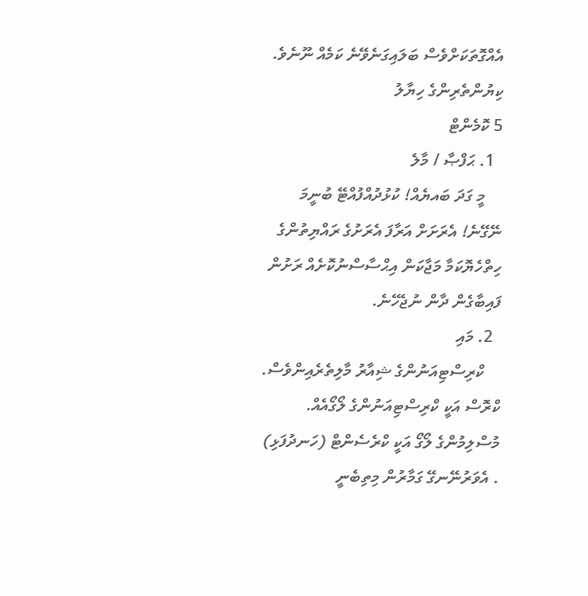އެއްގޮތަކަށްވެސް ބަލައިގަނެވޭނެ ކަމެއް ނޫނެވެ.
ކިޔުންތެރިންގެ ހިޔާލު
5 ކޮމެންޓް
  1. ޙަފްޞާ / މާލެ
    މީ ގަދަ ބައޔެއް! ކުޅުދުއްފުއްޓޭ ބުނީމަ ނޭގޭނެ! އެރަށަށް އަރާފަ އެރަށުގެ ރައްޔިތުންގެ ހިތްހެޔޮކަމާ މަޖާކަން އިޙްސާސްނުކޮށެއް ރަށުން ފައިބާގެން ދާން ނުޖެހޭނެ.
  2. މައި
    ކްރިސްޓިއަނުންގެ ޝިއާރު މާލިތެރެއިންވެސް. ކްރޮސް އަކީ ކްރިސްޓިއަނުންގެ ލޯގޯއެއް. މުސްލިމުންގެ ލޯގޯ އަކީ ކްރެސެންޓް (ހަނދުފަޅި) . އެވަރުނޭނގޭ ގަމާރުން މިތިބެނީ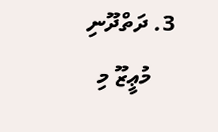3. ދަތްދޫނި
    މުޢީޒޫ މި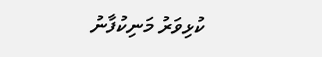ކުޅިވަރު މަނިކުފާނު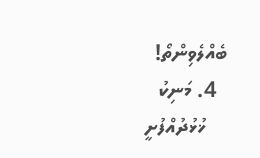ބެއްލެވިންތޯ!
  4. މަނިކު
    ޚުޅުދުއްފުށީ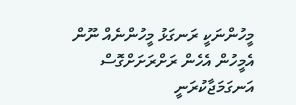މީހުންނަކީ ރަނގަޅު މީހުންނެއް ނޫން އެމީހުން އެހެން ރަށްރަށަށްގޮސް އަނގަމަޖާކުރަނީ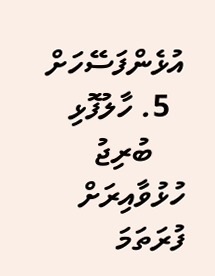އުޅެންފަސޭހަށް
  5. ހާލުފޮޅި
    ބުރިޖު ހުޅުވާއިރަށް ފުރަތަމަ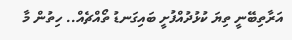އަރާތިބޭނީ ތިޔަ ކުޅުދުއްފުށީ ބައިގަނޑު ތޯއްޗެއް.. ހިތުން މާ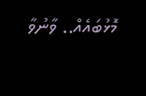މޮޅުބައެއް.. ވާނުވާ